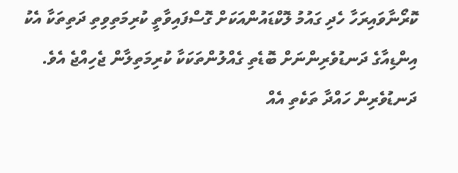ކޮރޯނާވައިރަހާ ހެދި ގައުމު ލޮކްޑައުންއަކަށް ގޮސްފައިވާތީ ކުރިމަތިވިތި ދަތިތަކާ އެކު އިންޑިއާގެ ދަނޑުވެރިންނަށް ބޮޑެތި ގެއްލުންތަކަކާ ކުރިމަތިލާން ޖެހިއްޖެ އެވެ.
ދަނޑުވެރިން ހައްދާ ތަކެތި އެއް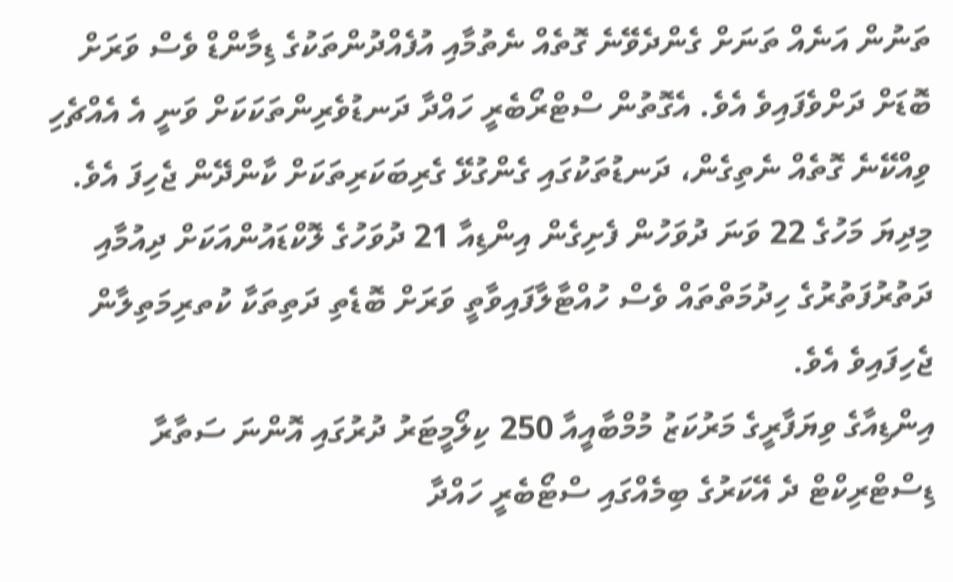ތަނުން އަނެއް ތަނަށް ގެންދެވޭނެ ގޮތެއް ނެތުމާއި އުފެއްދުންތަކުގެ ޑިމާންޑް ވެސް ވަރަށް ބޮޑަށް ދަށްވެފައިވެ އެވެ. އެގޮތުން ސްޓްރޯބެރީ ހައްދާ ދަނޑުވެރިންތަކަކަށް ވަނީ އެ އެއްޗެހި ވިއްކޭނެ ގޮތެއް ނެތިގެން، ދަނޑުތަކުގައި ގެންގުޅޭ ގެރިބަކަރިތަކަށް ކާންދޭން ޖެހިފަ އެވެ.
މިދިޔަ މަހުގެ 22 ވަނަ ދުވަހުން ފެށިގެން އިންޑިއާ 21 ދުވަހުގެ ލޮކްޑައުންއަކަށް ދިއުމާއި ދަތުރުފަތުރުގެ ހިދުމަތްތައް ވެސް ހުއްޓާލާފައިވާތީ ވަރަށް ބޮޑެތި ދަތިތަކާ ކުތރިމަތިލާން ޖެހިފައިވެ އެވެ.
އިންޑިއާގެ ވިޔަފާރީގެ މަރުކަޒު މުމްބާއީއާ 250 ކިލޯމީޓަރު ދުރުގައި އޮންނަ ސަތާރާ ޑިސްޓްރިކްޓް ދެ އޭކަރުގެ ބިމެއްގައި ސްޓޯބެރީ ހައްދާ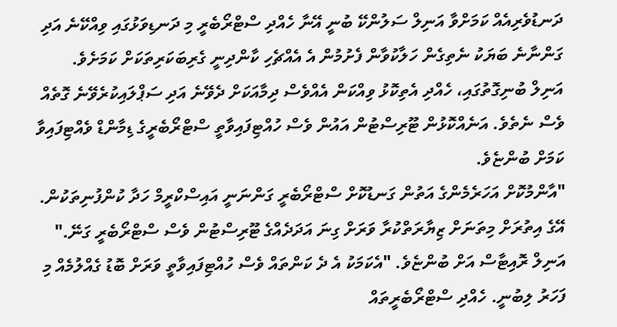ދަނޑުވެރިއެއް ކަމަށްވާ އަނިލް ސަލުންކޭ ބުނީ އޭނާ ހެއްދި ސްޓްރޯބެރީ މި ދަނޑިވަޅުގައި ވިއްކޭނެ އަދި ގަންނާނެ ބަޔަކު ނެތިގެން ހަލާކުވާން ފެށުމުން އެ އެއްޗެހި ކާންދިނީ ގެރިބަކަރިތަކަށް ކަމަށެވެ.
އަނިލް ބުނިގޮތުގައި، ހެއްދި އެތިކޮޅު ވިއްކަން އެއްވެސް ދިމާއަކަށް ދެވޭނެ އަދި ސަޕްލައިކުރެވޭނެ ގޮތެއް ވެސް ނެތެވެ. އަނެއްކޮޅުން ޓޫރިސްޓުން އައުން ވެސް ހުއްޓިފައިވާތީ ސްޓްރޯބެރީގެ ޑިމާންޑް ވެއްޓިފައިވާ ކަމަށް ބުންޏެވެ.
"އާންމުކޮށް އަހަރެމެންގެ އަތުން ގަނޑުކޮށް ސްޓްރޯބެރީ ގަންނަނީ އައިސްކްރީމް ހަދާ ކުންފުނިތަކުން. އޭގެ އިތުރަށް މިތަނަށް ޒިޔާރަތްކުރާ ވަރަށް ގިނަ އަދަދެއްގެ ޓޫރިސްޓުން ވެސް ސްޓްރޯބެރީ ގަނޭ." އަނިލް ރޮއިޓާސް އަށް ބުންޏެވެ. "އެކަމަކު އެ ދެ ކަންތައް ވެސް ހުއްޓިފައިވާތީ ވަރަށް ބޮޑު ގެއްލުމެއް މި ފަހަރު ލިބުނީ. ހެއްދި ސްޓްރޯބެރީތައް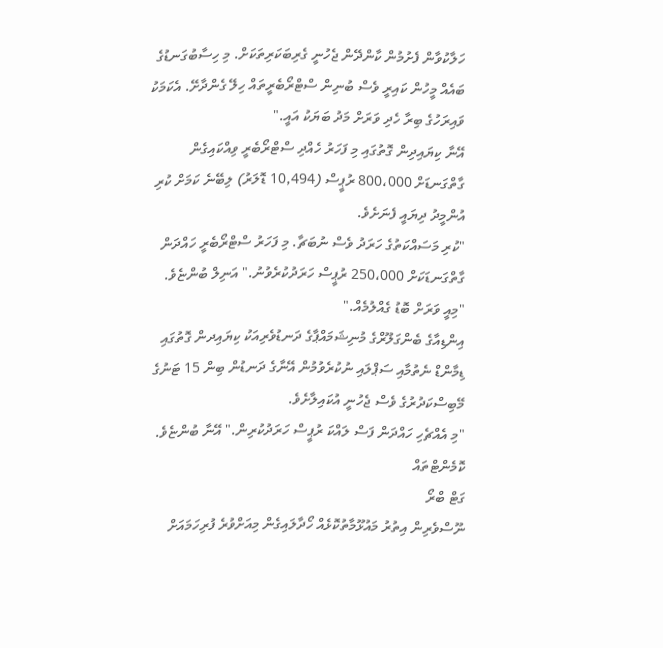ހަލާކުވާން ފެށުމުން ކާންދޭން ޖެހުނީ ގެރިބަކަރިތަކަށް. މި ހިސާބުގަނޑުގެ ބައެއް މީހުން ކައިރީ ވެސް ބުނިން ސްޓްރޯބެރީތައް ހިލޭ ގެންދާށޭ. އެކަމަކު ވައިރަހުގެ ބިރާ ހެދި ވަރަށް މަދު ބަޔަކު އައީ."
އޭނާ ކިޔައިދިން ގޮތުގައި މި ފަހަރު ހެއްދި ސްޓްރޯބެރީ ވިއްކައިގެން ގާތްގަނޑަށް 800،000 ރުޕީސް (10,494 ޑޮލަރު) ލިބޭނެ ކަމަށް ކުރި އުންމީދު ދިޔައީ ފެނަށެވެ.
"ކުރި މަސައްކަތުގެ ހަރަދު ވެސް ނުބަޗާ. މި ފަހަރު ސްޓްރޯބެރީ ހައްދަން ގާތްގަނޑަކަށް 250،000 ރުޕީސް ހަރަދުކުރެވުނު." އަނިލް ބުންޏެވެ. "މިއީ ވަރަށް ބޮޑު ގެއްލުމެއް."
އިންޑިއާގެ ބެންގަލޫރްގެ މުނިޝަމައްޕާގެ ދަނޑުވެރިއަކު ކިޔައިދން ގޮތުގައި ޑިމާންޑް ނެތުމާއި ސަޕްލައި ނުކުރެވުމުން އޭނާގެ ދަނޑުން ބިން 15 ޓަނުގެ މޭބިސްކަދުރުގެ ވެސް ޖެހުނީ އުކައިލާށެވެ.
"މި އެއްޗެހި ހައްދަން ފަސް ލައްކަ ރުޕީސް ހަރަދުކުރިން." އޭނާ ބުންޏެވެ.
ކޮމެންޓްތައް
ގަޓް ބްރޯ
ނޫސްވެރިން އިތުރު މައުޅޫމާތުކޮޅެއް ހޯދާލައިގެން މިއަށްވުރެ ފުރިހަމައަށް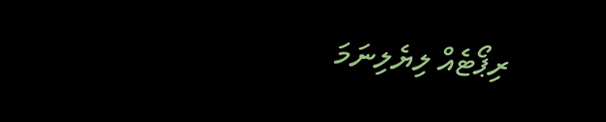ރިޕޯޓެއް ލިޔެލިނަމަ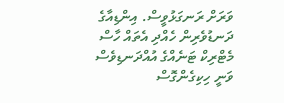ވަރަށް ރަނގަޅުވީސް. އިންޑިއާގެ ދަނޑުވެރިން ހެއްދި އެތައް ހާސް މެޓްރިކް ޓަނެއްގެ އުއްދަނޑިވެސް ވަނީ ހިކިގެންގޮސް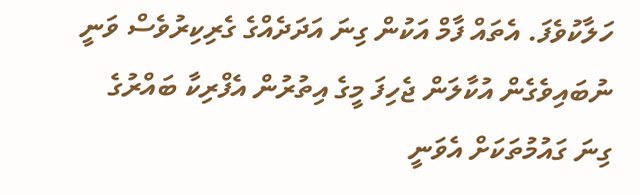ހަލާކުވެފަ. އެތައް ފާމް އަކުން ގިނަ އަދަދެއްގެ ގެރިކިރުވެސް ވަނީ ނުބައިވެގެން އުކާލަން ޖެހިފަ މީގެ އިތުރުން އެފްރިކާ ބައްރުގެ ގިނަ ގައުމުތަކަށް އެވަނީ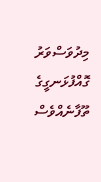މިދުވަސްވަރު ގޮއްފުޅަނގީގެ ތޫފާނެއްވެސް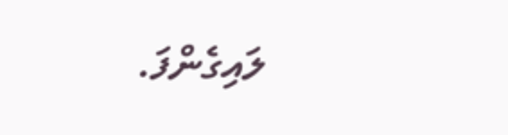ލައިގެންފަ.